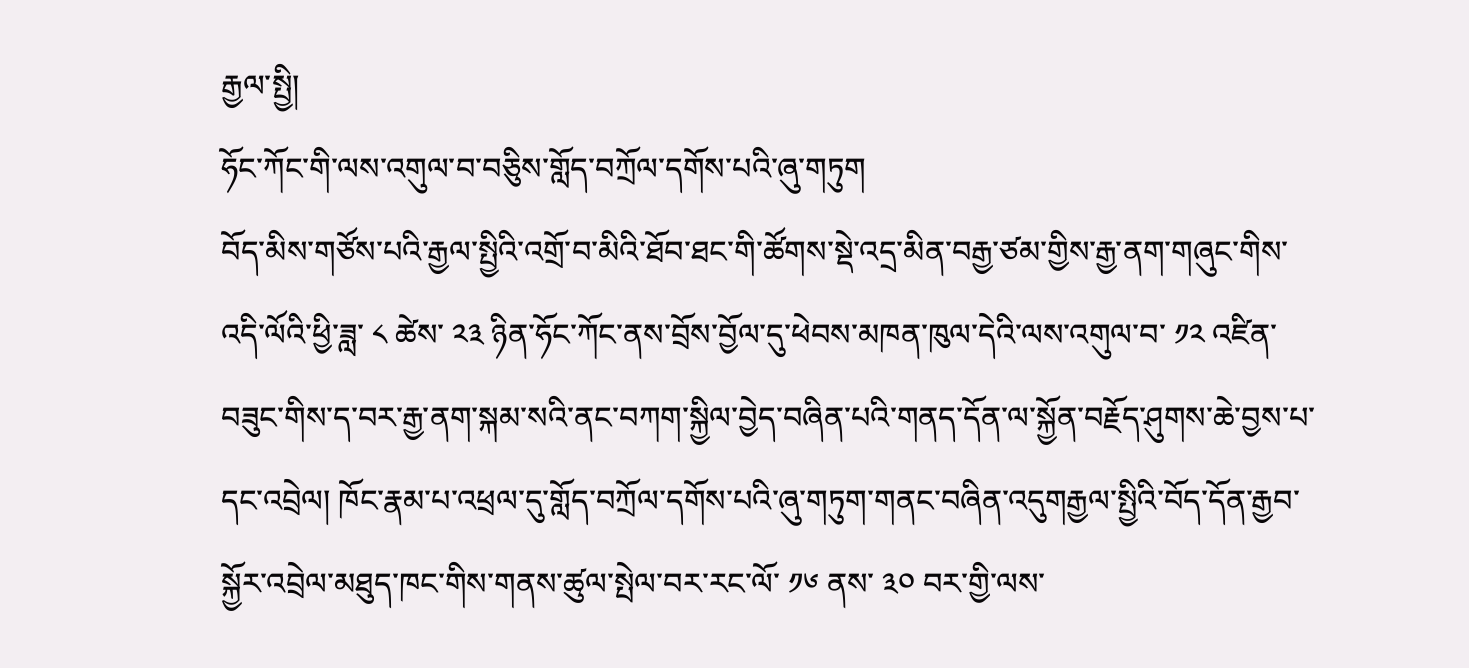རྒྱལ་སྤྱི།
ཧོང་ཀོང་གི་ལས་འགུལ་བ་བཅིུས་གློད་བཀྲོལ་དགོས་པའི་ཞུ་གཏུག
བོད་མིས་གཙོས་པའི་རྒྱལ་སྤྱིའི་འགྲོ་བ་མིའི་ཐོབ་ཐང་གི་ཚོགས་སྡེ་འདྲ་མིན་བརྒྱ་ཙམ་གྱིས་རྒྱ་ནག་གཞུང་གིས་འདི་ལོའི་ཕྱི་ཟླ་ ༨ ཚེས་ ༢༣ ཉིན་ཧོང་ཀོང་ནས་བྲོས་བྱོལ་དུ་ཕེབས་མཁན་ཁུལ་དེའི་ལས་འགུལ་བ་ ༡༢ འཛིན་བཟུང་གིས་ད་བར་རྒྱ་ནག་སྐམ་སའི་ནང་བཀག་སྐྱིལ་བྱེད་བཞིན་པའི་གནད་དོན་ལ་སྐྱོན་བརྗོད་ཤུགས་ཆེ་བྱས་པ་དང་འབྲེལ། ཁོང་རྣམ་པ་འཕྲལ་དུ་གློད་བཀྲོལ་དགོས་པའི་ཞུ་གཏུག་གནང་བཞིན་འདུགརྒྱལ་སྤྱིའི་བོད་དོན་རྒྱབ་སྐྱོར་འབྲེལ་མཐུད་ཁང་གིས་གནས་ཚུལ་སྤེལ་བར་རང་ལོ་ ༡༦ ནས་ ༣༠ བར་གྱི་ལས་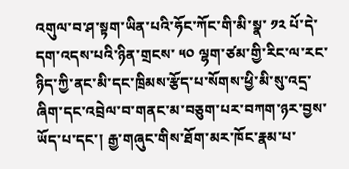འགུལ་བ་ཤ་སྟག་ཡིན་པའི་ཧོང་ཀོང་གི་མི་སྣ་ ༡༢ པོ་དེ་དག་འདས་པའི་ཉིན་གྲངས་ ༥༠ ལྷག་ཙམ་གྱི་རིང་ལ་རང་ཉིད་ཀྱི་ནང་མི་དང་ཁྲིམས་རྩོད་པ་སོགས་ཕྱི་མི་སུ་འདྲ་ཞིག་དང་འབྲེལ་བ་གནང་མ་བཅུག་པར་བཀག་ཉར་བྱས་ཡོད་པ་དང་། རྒྱ་གཞུང་གིས་ཐོག་མར་ཁོང་རྣམ་པ་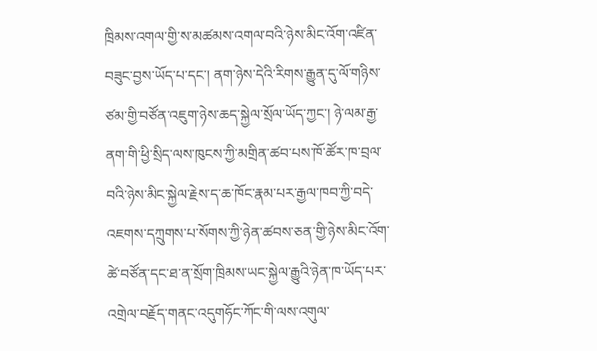ཁྲིམས་འགལ་གྱི་ས་མཚམས་འགལ་བའི་ཉེས་མིང་འོག་འཛིན་བཟུང་བྱས་ཡོད་པ་དང་། ནག་ཉེས་དེའི་རིགས་རྒྱུན་དུ་ལོ་གཉིས་ཙམ་གྱི་བཙོན་འཇུག་ཉེས་ཆད་སྐྱེལ་སྲོལ་ཡོད་ཀྱང་། ཉེ་ལམ་རྒྱ་ནག་གི་ཕྱི་སྲིད་ལས་ཁུངས་ཀྱི་མགྲིན་ཚབ་པས་ཁོ་ཚོར་ཁ་བྲལ་བའི་ཉེས་མིང་སྐྱེལ་རྗེས་ད་ཆ་ཁོང་རྣམ་པར་རྒྱལ་ཁབ་ཀྱི་བདེ་འཇགས་དཀྲུགས་པ་སོགས་ཀྱི་ཉེན་ཚབས་ཅན་གྱི་ཉེས་མིང་འོག་ཚེ་བཙོན་དང་ཐ་ན་སྲོག་ཁྲིམས་ཡང་སྐྱེལ་རྒྱུའི་ཉེན་ཁ་ཡོད་པར་འགྲེལ་བརྗོད་གནང་འདུགཧོང་ཀོང་གི་ལས་འགུལ་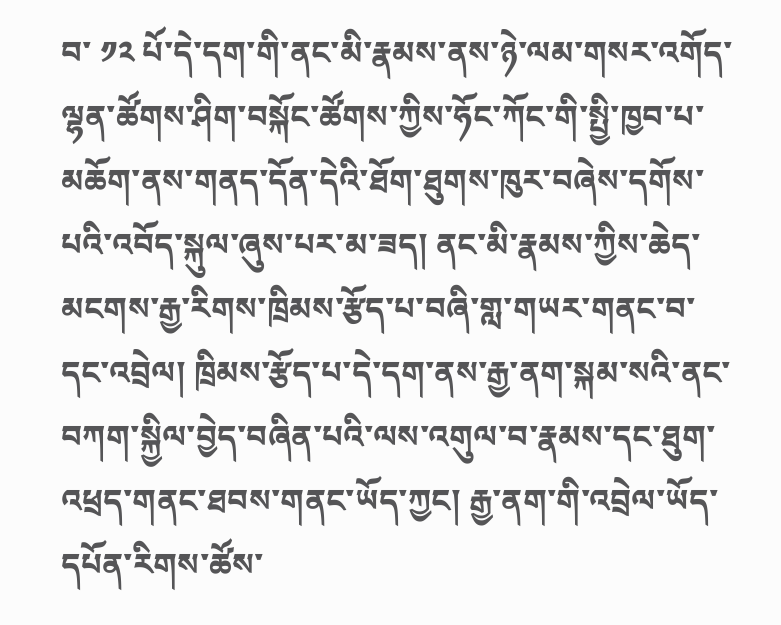བ་ ༡༢ པོ་དེ་དག་གི་ནང་མི་རྣམས་ནས་ཉེ་ལམ་གསར་འགོད་ལྷན་ཚོགས་ཤིག་བསྐོང་ཚོགས་ཀྱིས་ཧོང་ཀོང་གི་སྤྱི་ཁྱབ་པ་མཆོག་ནས་གནད་དོན་དེའི་ཐོག་ཐུགས་ཁུར་བཞེས་དགོས་པའི་འབོད་སྐུལ་ཞུས་པར་མ་ཟད། ནང་མི་རྣམས་ཀྱིས་ཆེད་མངགས་རྒྱ་རིགས་ཁྲིམས་རྩོད་པ་བཞི་གླ་གཡར་གནང་བ་དང་འབྲེལ། ཁྲིམས་རྩོད་པ་དེ་དག་ནས་རྒྱ་ནག་སྐམ་སའི་ནང་བཀག་སྐྱིལ་བྱེད་བཞིན་པའི་ལས་འགུལ་བ་རྣམས་དང་ཐུག་འཕྲད་གནང་ཐབས་གནང་ཡོད་ཀྱང། རྒྱ་ནག་གི་འབྲེལ་ཡོད་དཔོན་རིགས་ཚོས་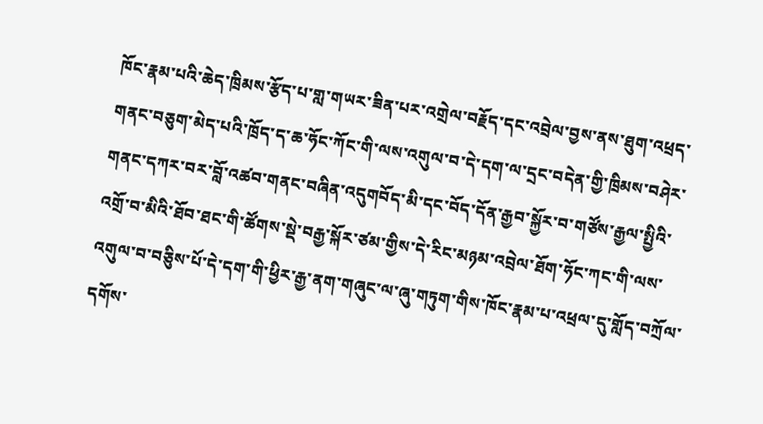ཁོང་རྣམ་པའི་ཆེད་ཁྲིམས་རྩོད་པ་གླ་གཡར་ཟིན་པར་འགྲེལ་བརྗོད་དང་འབྲེལ་བྱས་ནས་ཐུག་འཕྲད་གནང་བཅུག་མེད་པའི་ཁྲོད་ད་ཆ་ཧོང་ཀོང་གི་ལས་འགུལ་བ་དེ་དག་ལ་དྲང་བདེན་གྱི་ཁྲིམས་བཤེར་གནང་དཀར་བར་བློ་འཚབ་གནང་བཞིན་འདུགབོད་མི་དང་བོད་དོན་རྒྱབ་སྐྱོར་བ་གཙོས་རྒྱལ་སྤྱིའི་འགྲོ་བ་མིའི་ཐོབ་ཐང་གི་ཚོགས་སྡེ་བརྒྱ་སྐོར་ཙམ་གྱིས་དེ་རིང་མཉམ་འབྲེལ་ཐོག་ཧོང་ཀང་གི་ལས་འགུལ་བ་བཅིུས་པོ་དེ་དག་གི་ཕྱིར་རྒྱ་ནག་གཞུང་ལ་ཞུ་གཏུག་གིས་ཁོང་རྣམ་པ་འཕྲལ་དུ་གློད་བཀྲོལ་དགོས་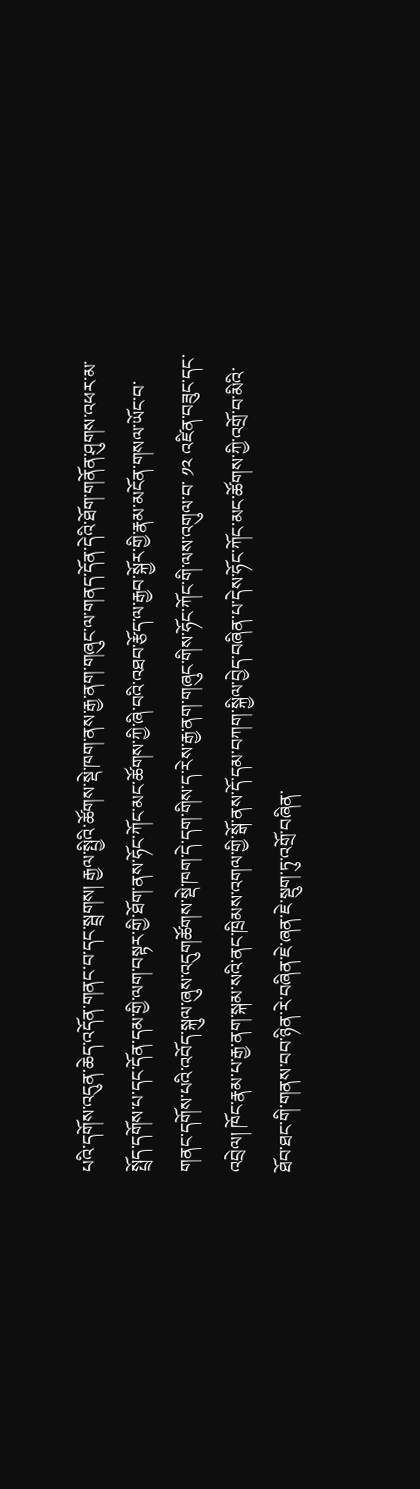པའི་དགོས་འདུན་ཆེད་འདོན་གནང་བ་དང་སྦྲགས། རྒྱལ་སྤྱིའི་ཚོགས་སྡེ་ཁག་ནས་རྒྱ་ནག་གཞུང་ལ་གནད་དོན་དེའི་ཐོག་གནོན་ཤུགས་འཕར་མ་སྤྲོད་དགོས་པ་དང་དོན་དམ་གྱི་ལག་བསྟར་གྱི་ཐོག་ནས་ཧོང་ཀོང་མང་ཚོགས་ཀྱི་ཞི་བའི་འཐབ་རྩོད་ལ་རྒྱབ་སྐྱོར་གྱི་རྣམ་མངོན་གསལ་ཡོང་བ་གནང་དགོས་པའི་འབོད་སྐུལ་ཞུས་འདུགཚོགས་སྡེ་ཁག་དེ་དག་གིས་ད་རེས་རྒྱ་ནག་གཞུང་གིས་ཧོང་ཀོང་གི་ལས་འགུལ་བ་ ༡༢ འཛིན་བཟུང་དང་འབྲེལ། ཁོང་རྣམ་པ་རྒྱ་ནག་སྐམ་སའི་ནང་ཁྲིམས་འགལ་གྱི་སྒོ་ནས་དོ་དམ་བཀག་སྐྱིལ་བྱེད་བཞིན་པ་དེས་ཧོང་ཀོང་མང་ཚོགས་ཀྱི་འགྲོ་བ་མིའི་ཐོབ་ཐང་གི་གནས་བབ་ཉིན་རེ་བཞིན་ཇེ་ཞན་ཇེ་སྡུག་ཏུ་འགྲོ་བཞིན་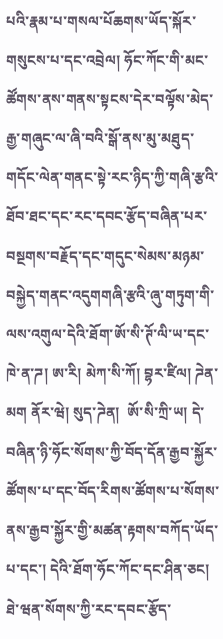པའི་རྣམ་པ་གསལ་པོཆགས་ཡོད་སྐོར་གསུངས་པ་དང་འབྲེལ། ཧོང་ཀོང་གི་མང་ཚོགས་ནས་གནས་སྟངས་དེར་བལྟོས་མེད་རྒྱ་གཞུང་ལ་ཞི་བའི་སྒོ་ནས་མུ་མཐུད་གདོང་ལེན་གནང་སྟེ་རང་ཉིད་ཀྱི་གཞི་རྩའི་ཐོབ་ཐང་དང་རང་དབང་རྩོད་བཞིན་པར་བསྔགས་བརྗོད་དང་གདུང་སེམས་མཉམ་བསྐྱེད་གནང་འདུགགཞི་རྩའི་ཞུ་གཏུག་གི་ལས་འགུལ་དེའི་ཐོག་ཨོ་སི་ཊོ་ལི་ཡ་དང་ཁེ་ན་ཌ། ཨ་རི། མེཀ་སི་ཀོ། བྷར་ཛིལ། ཌེན་མག ནོར་ཝེ། སུད་ཌེན།  ཨོ་སི་ཀྲི་ཡ། དེ་བཞིན་ཉི་ཧོང་སོགས་ཀྱི་བོད་དོན་རྒྱབ་སྐྱོར་ཚོགས་པ་དང་བོད་རིགས་ཚོགས་པ་སོགས་ནས་རྒྱབ་སྐྱོར་གྱི་མཚན་རྟགས་བཀོད་ཡོད་པ་དང་། དེའི་ཐོག་ཧོང་ཀོང་དང་ཤིན་ཅང། ཐེ་ཝན་སོགས་ཀྱི་རང་དབང་རྩོད་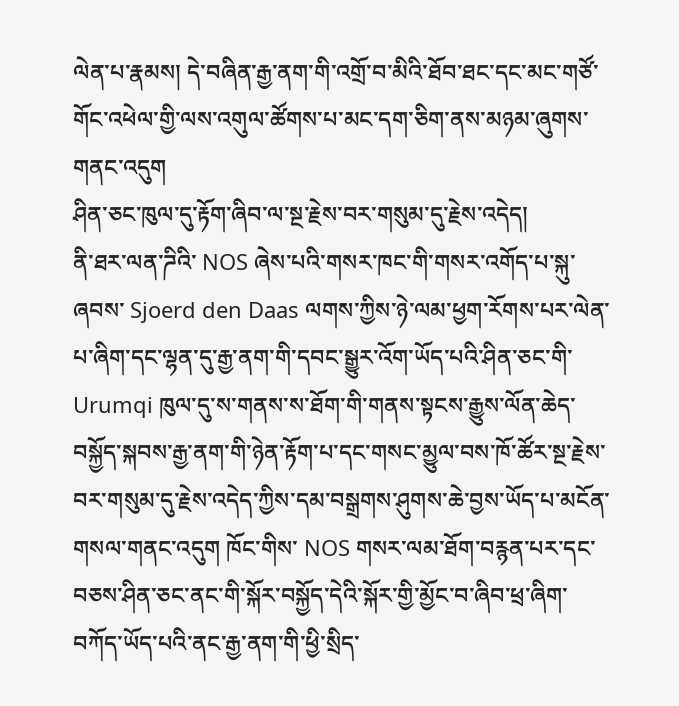ལེན་པ་རྣམས། དེ་བཞིན་རྒྱ་ནག་གི་འགྲོ་བ་མིའི་ཐོབ་ཐང་དང་མང་གཙོ་གོང་འཕེལ་གྱི་ལས་འགུལ་ཚོགས་པ་མང་དག་ཅིག་ནས་མཉམ་ཞུགས་གནང་འདུག
ཤིན་ཅང་ཁུལ་དུ་རྟོག་ཞིབ་ལ་སྔ་རྗེས་བར་གསུམ་དུ་རྗེས་འདེད།
ནི་ཐར་ལན་ཌིའི་ NOS ཞེས་པའི་གསར་ཁང་གི་གསར་འགོད་པ་སྐུ་ཞབས་ Sjoerd den Daas ལགས་ཀྱིས་ཉེ་ལམ་ཕྱག་རོགས་པར་ལེན་པ་ཞིག་དང་ལྷན་དུ་རྒྱ་ནག་གི་དབང་སྒྱུར་འོག་ཡོད་པའི་ཤིན་ཅང་གི་ Urumqi ཁུལ་དུ་ས་གནས་ས་ཐོག་གི་གནས་སྟངས་རྒྱུས་ལོན་ཆེད་བསྐྱོད་སྐབས་རྒྱ་ནག་གི་ཉེན་རྟོག་པ་དང་གསང་མྱུལ་བས་ཁོ་ཚོར་སྔ་རྗེས་བར་གསུམ་དུ་རྗེས་འདེད་ཀྱིས་དམ་བསྒྲགས་ཤུགས་ཆེ་བྱས་ཡོད་པ་མངོན་གསལ་གནང་འདུག ཁོང་གིས་ NOS གསར་ལམ་ཐོག་བརྙན་པར་དང་བཅས་ཤིན་ཅང་ནང་གི་སྐོར་བསྐྱོད་དེའི་སྐོར་གྱི་མྱོང་བ་ཞིབ་ཕྲ་ཞིག་བཀོད་ཡོད་པའི་ནང་རྒྱ་ནག་གི་ཕྱི་སྲིད་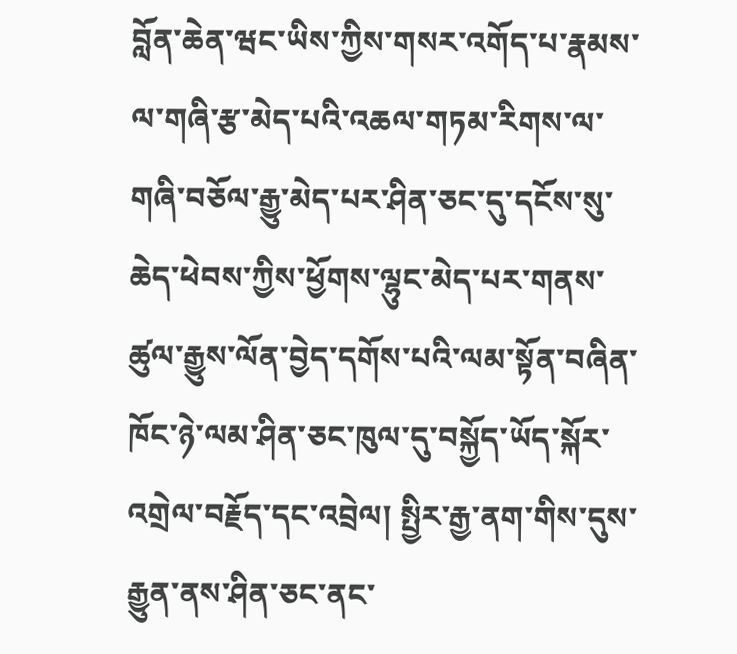བློན་ཆེན་ཝང་ཡིས་ཀྱིས་གསར་འགོད་པ་རྣམས་ལ་གཞི་རྩ་མེད་པའི་འཆལ་གཏམ་རིགས་ལ་གཞི་བཅོལ་རྒྱུ་མེད་པར་ཤིན་ཅང་དུ་དངོས་སུ་ཆེད་ཕེབས་ཀྱིས་ཕྱོགས་ལྷུང་མེད་པར་གནས་ཚུལ་རྒྱུས་ལོན་བྱེད་དགོས་པའི་ལམ་སྟོན་བཞིན་ཁོང་ཉེ་ལམ་ཤིན་ཅང་ཁུལ་དུ་བསྐྱོད་ཡོད་སྐོར་འགྲེལ་བརྗོད་དང་འབྲེལ། སྤྱིར་རྒྱ་ནག་གིས་དུས་རྒྱུན་ནས་ཤིན་ཅང་ནང་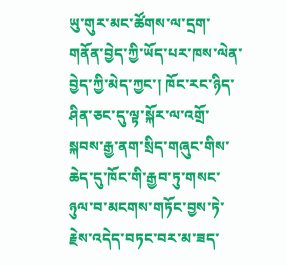ཡུ་གུར་མང་ཚོགས་ལ་དྲག་གནོན་བྱེད་ཀྱི་ཡོད་པར་ཁས་ལེན་བྱེད་ཀྱི་མེད་ཀྱང་། ཁོང་རང་ཉིད་ཤིན་ཅང་དུ་ལྟ་སྐོར་ལ་འགྲོ་སྐབས་རྒྱ་ནག་སྲིད་གཞུང་གིས་ཆེད་དུ་ཁོང་གི་རྒྱབ་ཏུ་གསང་ཉུལ་བ་མངགས་གཏོང་བྱས་ཏེ་རྗེས་འདེད་བཏང་བར་མ་ཟད་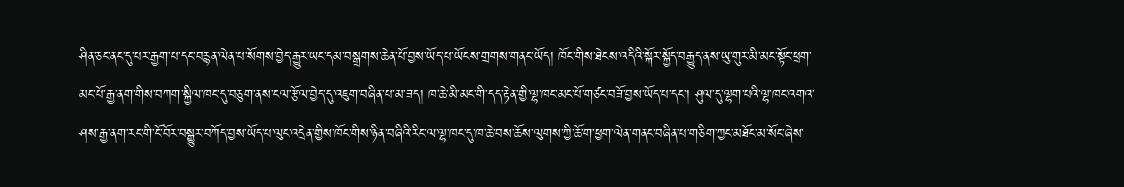ཤིན་ཅང་ནང་དུ་པར་རྒྱག་པ་དང་བརྙན་ལེན་པ་སོགས་བྱེད་རྒྱུར་ཡང་དམ་བསྒྲགས་ཆེན་པོ་བྱས་ཡོད་པ་ཡོངས་གྲགས་གནང་ཡོད། ཁོང་གིས་ཐེངས་འདིའི་སྐོར་སྐྱོད་བརྒྱུད་ནས་ཡུ་གུར་མི་མང་སྟོང་ཕྲག་མང་པོ་རྒྱ་ནག་གིས་བཀག་སྐྱིལ་ཁང་དུ་བཅུག་ནས་ངལ་རྩོལ་བྱེད་དུ་འཇུག་བཞིན་པ་མ་ཟད། ཁ་ཆེ་མི་མང་གི་དད་རྟེན་གྱི་ལྷ་ཁང་མང་པོ་གཙང་བཟོ་བྱས་ཡོད་པ་དང་། ཤུལ་དུ་ལྷག་པའི་ལྷ་ཁང་འགའ་ཤས་རྒྱ་ནག་རང་གི་ངོ་བོར་བསྒྱུར་བཀོད་བྱས་ཡོད་པ་ལུང་འདྲེན་གྱིས་ཁོང་གིས་ཉིན་བཞིའི་རིང་ལ་ལྷ་ཁང་དུ་ཁ་ཆེ་བས་ཆོས་ལུགས་ཀྱི་ཆོ་ག་ཕྱག་ལེན་གནང་བཞིན་པ་གཅིག་ཀྱང་མཐོང་མ་སོང་ཞེས་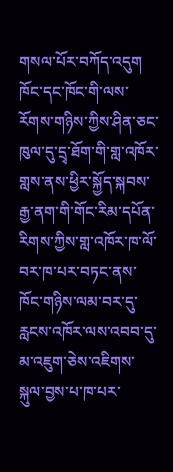གསལ་པོར་བཀོད་འདུག ཁོང་དང་ཁོང་གི་ལས་རོགས་གཉིས་ཀྱིས་ཤིན་ཅང་ཁུལ་དུ་དྲྭ་ཐོག་གི་གླ་འཁོར་གླས་ནས་ཕྱིར་སྐྱོད་སྐབས་རྒྱ་ནག་གི་གོང་རིམ་དཔོན་རིགས་ཀྱིས་གླ་འཁོར་ཁ་ལོ་བར་ཁ་པར་བཏང་ནས་ཁོང་གཉིས་ལམ་བར་དུ་རླངས་འཁོར་ལས་འབབ་དུ་མ་འཇུག་ཅེས་འཇིགས་སྐུལ་བྱས་པ་ཁ་པར་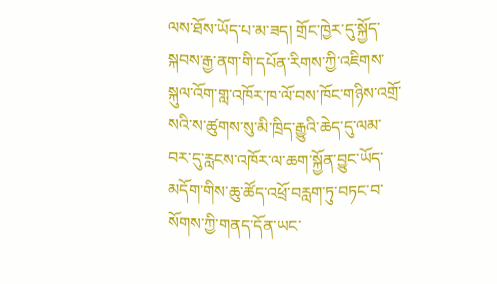ལས་ཐོས་ཡོད་པ་མ་ཟད། གྲོང་ཁྱེར་དུ་སྐྱོད་སྐབས་རྒྱ་ནག་གི་དཔོན་རིགས་ཀྱི་འཇིགས་སྐུལ་འོག་གླ་འཁོར་ཁ་ལོ་བས་ཁོང་གཉིས་འགྲོ་སའི་ས་ཚུགས་སུ་མི་ཁྲིད་རྒྱུའི་ཆེད་དུ་ལམ་བར་དུ་རླངས་འཁོར་ལ་ཆག་སྐྱོན་བྱུང་ཡོད་མདོག་གིས་ཆུ་ཚོད་འཕྲོ་བརླག་ཏུ་བཏང་བ་སོགས་ཀྱི་གནད་དོན་ཡང་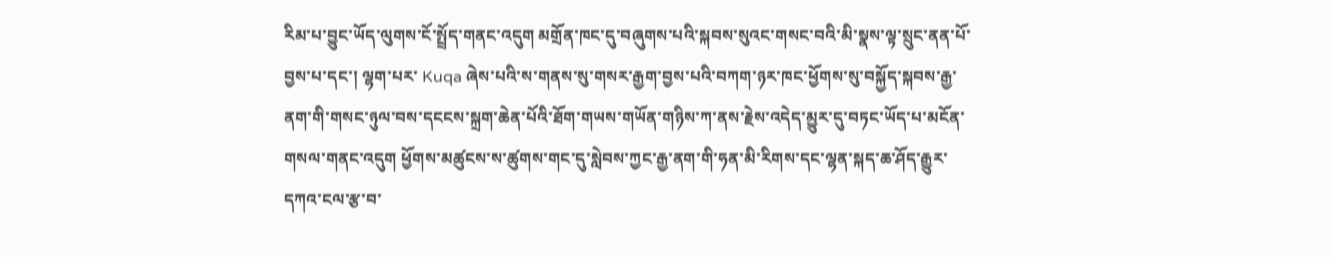རིམ་པ་བྱུང་ཡོད་ལུགས་ངོ་སྤྲོད་གནང་འདུག མགྲོན་ཁང་དུ་བཞུགས་པའི་སྐབས་སུའང་གསང་བའི་མི་སྣས་ལྟ་སྲུང་ནན་པོ་བྱས་པ་དང་། ལྷག་པར་ Kuqa ཞེས་པའི་ས་གནས་སུ་གསར་རྒྱག་བྱས་པའི་བཀག་ཉར་ཁང་ཕྱོགས་སུ་བསྐྱོད་སྐབས་རྒྱ་ནག་གི་གསང་ཉུལ་བས་དངངས་སྐྲག་ཆེན་པོའི་ཐོག་གཡས་གཡོན་གཉིས་ཀ་ནས་རྗེས་འདེད་མྱུར་དུ་བཏང་ཡོད་པ་མངོན་གསལ་གནང་འདུག ཕྱོགས་མཚུངས་ས་ཚུགས་གང་དུ་སླེབས་ཀྱང་རྒྱ་ནག་གི་ཧན་མི་རིགས་དང་ལྷན་སྐད་ཆ་ཤོད་རྒྱུར་དཀའ་ངལ་རྩ་བ་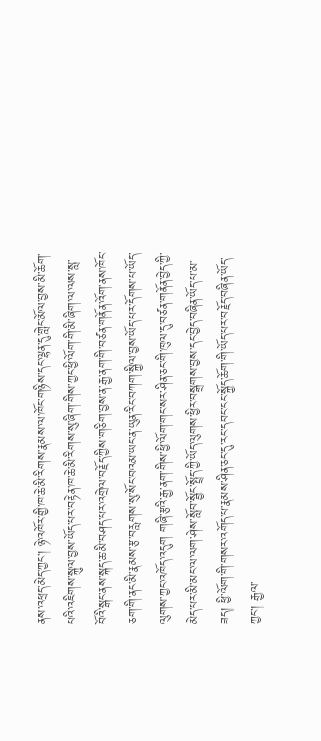ནས་འཕྲད་མེད་ཀྱང་། ཉེ་འཁོར་གྱི་ཁ་ཆེ་མི་རིགས་རྣམས་ལ་ཁོང་གཉིས་དང་ལྷན་དུ་གླེང་མོལ་བྱས་མི་ཆོག་པའི་འཇིགས་སྐུལ་བྱས་ཡོད་པར་བརྟེན་ཁ་ཆེ་མི་རིགས་སུ་ཞིག་གིས་ཀྱང་ཕྱི་ལོག་གི་མི་ཞིག་ལ་ལས་སླ་བོའི་སྒང་ནས་སྐད་ཆ་མི་བཤད་པར་འགྲེལ་བརྗོད་ཀྱིས་གཅིག་བྱས་ན་རྒྱ་ནག་གི་བཙན་གནོན་འོག་ནས་ཁོང་ཅག་གི་ནང་མི་རྣམས་རྩ་བརླགས་སུ་སོང་བའམ་ཡང་ན་ཡུན་རིང་བཀག་སྐྱིལ་བྱས་ཡོད་པར་དོགས་པ་ཡོད་ལུགས་ཀྱང་འཁོད་འདུག གཞི་རྩའི་རྒྱ་ནག་གིས་ཕྱི་ལོག་གང་སར་ཤིན་ཅང་གི་ཁུལ་དུ་བཙན་གནོན་བྱེད་ཀྱི་མེད་པར་མི་མང་ལ་ལག་ཤེས་སློབ་སྦྱོང་སྤྲོད་ཀྱི་ཡོད་ལུགས་ཕྱིར་བསྒྲགས་བྱས་དང་བྱེད་བཞིན་ཡོད་པ་མ་ཟད། ཕྱི་ལོག་གི་གསར་འགོད་པ་རྣམས་ཤིན་ཅང་དུ་རང་དབང་ངང་སྐྱོད་ཆོག་གི་ཡོད་པར་བརྗོད་བཞིན་ཡོད་ཀྱང་། རྒྱལ་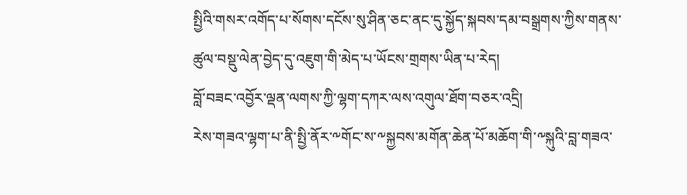སྤྱིའི་གསར་འགོད་པ་སོགས་དངོས་སུ་ཤིན་ཅང་ནང་དུ་སྐྱོད་སྐབས་དམ་བསྒྲགས་ཀྱིས་གནས་ཚུལ་བསྡུ་ལེན་བྱེད་དུ་འཇུག་གི་མེད་པ་ཡོངས་གྲགས་ཡིན་པ་རེད།
བློ་བཟང་འབྱོར་ལྡན་ལགས་ཀྱི་ལྷག་དཀར་ལས་འགུལ་ཐོག་བཅར་འདྲི།
རེས་གཟའ་ལྷག་པ་ནི་སྤྱི་ནོར་༸གོང་ས་༸སྐྱབས་མགོན་ཆེན་པོ་མཆོག་གི་༸སྐུའི་བླ་གཟའ་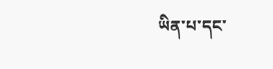ཡིན་པ་དང་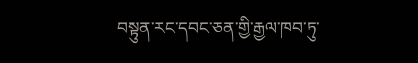བསྟུན་རང་དབང་ཅན་གྱི་རྒྱལ་ཁབ་ཏུ་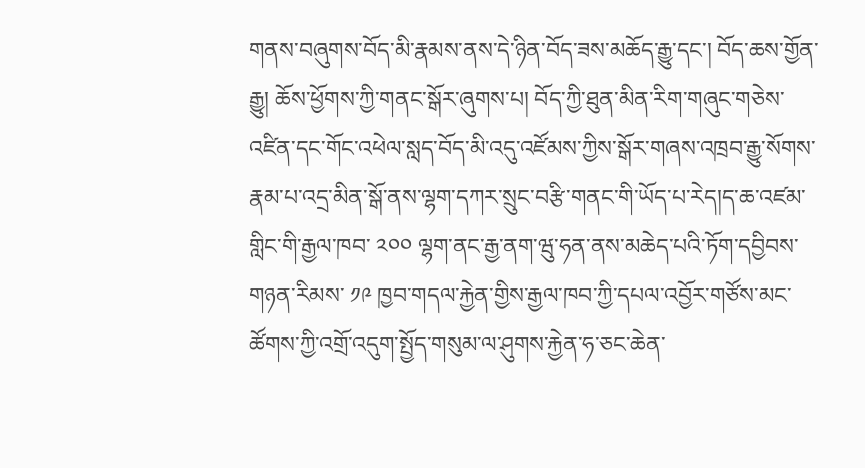གནས་བཞུགས་བོད་མི་རྣམས་ནས་དེ་ཉིན་བོད་ཟས་མཆོད་རྒྱུ་དང་། བོད་ཆས་གྱོན་རྒྱུ། ཆོས་ཕྱོགས་ཀྱི་གནང་སྒོར་ཞུགས་པ། བོད་ཀྱི་ཐུན་མིན་རིག་གཞུང་གཅེས་འཛིན་དང་གོང་འཕེལ་སླད་བོད་མི་འདུ་འཛོམས་ཀྱིས་སྒོར་གཞས་འཁྲབ་རྒྱུ་སོགས་རྣམ་པ་འདྲ་མིན་སྒོ་ནས་ལྷག་དཀར་སྲུང་བརྩི་གནང་གི་ཡོད་པ་རེད།ད་ཆ་འཛམ་གླིང་གི་རྒྱལ་ཁབ་ ༢༠༠ ལྷག་ནང་རྒྱ་ནག་ཝུ་ཧན་ནས་མཆེད་པའི་ཏོག་དབྱིབས་གཉན་རིམས་ ༡༩ ཁྱབ་གདལ་རྐྱེན་གྱིས་རྒྱལ་ཁབ་ཀྱི་དཔལ་འབྱོར་གཙོས་མང་ཚོགས་ཀྱི་འགྲོ་འདུག་སྤྱོད་གསུམ་ལ་ཤུགས་རྐྱེན་ཧ་ཅང་ཆེན་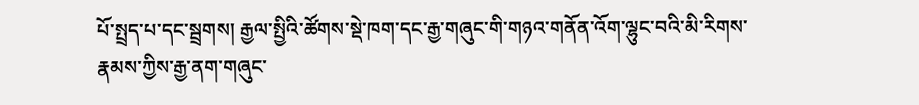པོ་སྤྲད་པ་དང་སྦྲགས། རྒྱལ་སྤྱིའི་ཚོགས་སྡེ་ཁག་དང་རྒྱ་གཞུང་གི་གཉའ་གནོན་འོག་ལྷུང་བའི་མི་རིགས་རྣམས་ཀྱིས་རྒྱ་ནག་གཞུང་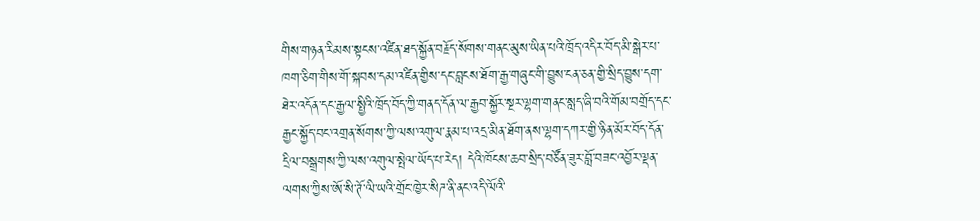གིས་གཉན་རིམས་སྟངས་འཛིན་ཐད་སྐྱོན་བརྗོད་སོགས་གནང་མུས་ཡིན་པའི་ཁྲོད་འདིར་བོད་མི་སྒེར་པ་ཁག་ཅིག་གིས་གོ་སྐབས་དམ་འཛིན་གྱིས་དང་བླངས་ཐོག་རྒྱ་གཞུང་གི་བྱུས་ངན་ཅན་གྱི་སྲིད་བྱུས་དག་ཐེར་འདོན་དང་རྒྱལ་སྤྱིའི་ཁྲོད་བོད་ཀྱི་གནད་དོན་ལ་རྒྱབ་སྐྱོར་སྔར་ལྷག་གནང་སླད་ཞི་བའི་གོམ་བགྲོད་དང་རྒྱང་སྐྱོད་བང་འགྲན་སོགས་ཀྱི་ལས་འགུལ་རྣམ་པ་འདྲ་མིན་ཐོག་ནས་ལྷག་དཀར་གྱི་ཉིན་མོར་བོད་དོན་དྲིལ་བསྒྲགས་ཀྱི་ལས་འགུལ་སྤེལ་ཡོད་པ་རེད། དེའི་ཁོངས་ཆབ་སྲིད་བཙོན་ཟུར་བློ་བཟང་འབྱོར་ལྡན་ལགས་ཀྱིས་ཨོ་སི་ཊོ་ལི་ཡའི་གྲོང་ཁྱེར་སིཌ་ནི་ནང་འདི་ལོའི་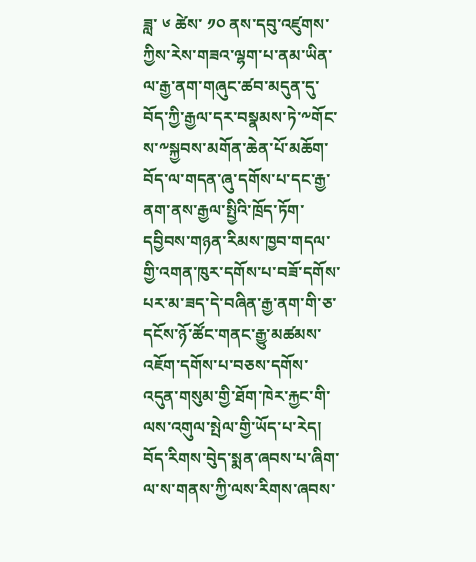ཟླ་ ༦ ཚེས་ ༡༠ ནས་དབུ་འཛུགས་ཀྱིས་རེས་གཟའ་ལྷག་པ་ནམ་ཡིན་ལ་རྒྱ་ནག་གཞུང་ཚབ་མདུན་དུ་བོད་ཀྱི་རྒྱལ་དར་བསྣམས་ཏེ་༸གོང་ས་༸སྐྱབས་མགོན་ཆེན་པོ་མཆོག་བོད་ལ་གདན་ཞུ་དགོས་པ་དང་རྒྱ་ནག་ནས་རྒྱལ་སྤྱིའི་ཁྲོད་ཏོག་དབྱིབས་གཉན་རིམས་ཁྱབ་གདལ་གྱི་འགན་ཁུར་དགོས་པ་བཟོ་དགོས་པར་མ་ཟད་དེ་བཞིན་རྒྱ་ནག་གི་ཅ་དངོས་ཉོ་ཚོང་གནང་རྒྱུ་མཚམས་འཇོག་དགོས་པ་བཅས་དགོས་འདུན་གསུམ་གྱི་ཐོག་ཁེར་རྐྱང་གི་ལས་འགུལ་སྤེལ་གྱི་ཡོད་པ་རེད།
བོད་རིགས་བེུད་སྨན་ཞབས་པ་ཞིག་ལ་ས་གནས་ཀྱི་ལས་རིགས་ཞབས་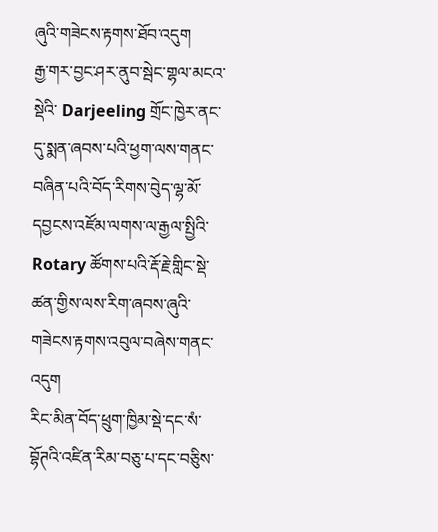ཞུའི་གཟེངས་རྟགས་ཐོབ་འདུག
རྒྱ་གར་བྱང་ཤར་ནུབ་སྦེང་གྷལ་མངའ་སྡེའི་ Darjeeling གྲོང་ཁྱེར་ནང་དུ་སྨན་ཞབས་པའི་ཕྱག་ལས་གནང་བཞིན་པའི་བོད་རིགས་བེུད་ལྷ་མོ་དབྱངས་འཛོམ་ལགས་ལ་རྒྱལ་སྤྱིའི་ Rotary ཚོགས་པའི་རྡོ་རྗེ་གླིང་སྡེ་ཚན་གྱིས་ལས་རིག་ཞབས་ཞུའི་གཟེངས་རྟགས་འབུལ་བཞེས་གནང་འདུག
རིང་མིན་བོད་ཕྲུག་ཁྱིམ་སྡེ་དང་སཾ་བྷོཊའི་འཛིན་རིམ་བཅུ་པ་དང་བཅིུས་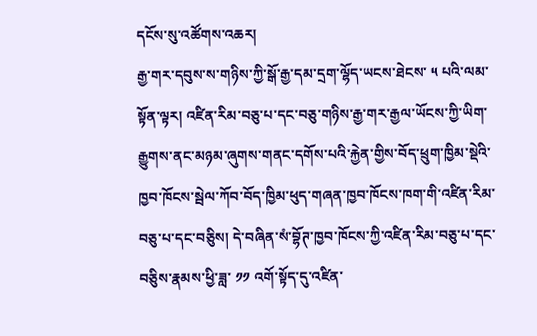དངོས་སུ་འཚོགས་འཆར།
རྒྱ་གར་དབུས་ས་གཉིས་ཀྱི་སྒོ་རྒྱ་དམ་དྲག་ལྷོད་ཡངས་ཐེངས་ ༥ པའི་ལམ་སྟོན་ལྟར། འཛིན་རིམ་བཅུ་པ་དང་བཅུ་གཉིས་རྒྱ་གར་རྒྱལ་ཡོངས་ཀྱི་ཡིག་རྒྱུགས་ནང་མཉམ་ཞུགས་གནང་དགོས་པའི་རྐྱེན་གྱིས་བོད་ཕྲུག་ཁྱིམ་སྡེའི་ཁྱབ་ཁོངས་སྦེལ་ཀོབ་བོད་ཁྱིམ་ཕུད་གཞན་ཁྱབ་ཁོངས་ཁག་གི་འཛིན་རིམ་བཅུ་པ་དང་བཅིུས། དེ་བཞིན་སཾ་བྷོཊ་ཁྱབ་ཁོངས་ཀྱི་འཛིན་རིམ་བཅུ་པ་དང་བཅིུས་རྣམས་ཕྱི་ཟླ་ ༡༡ འགོ་སྟོད་དུ་འཛིན་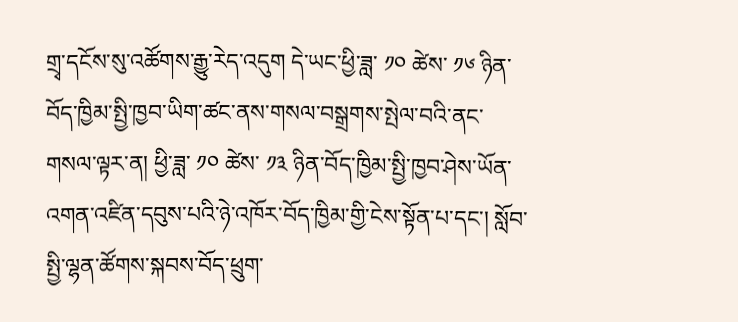གྲྭ་དངོས་སུ་འཚོགས་རྒྱུ་རེད་འདུག དེ་ཡང་ཕྱི་ཟླ་ ༡༠ ཚེས་ ༡༦ ཉིན་བོད་ཁྱིམ་སྤྱི་ཁྱབ་ཡིག་ཚང་ནས་གསལ་བསྒྲགས་སྤེལ་བའི་ནང་གསལ་ལྟར་ན། ཕྱི་ཟླ་ ༡༠ ཚེས་ ༡༣ ཉིན་བོད་ཁྱིམ་སྤྱི་ཁྱབ་ཤེས་ཡོན་འགན་འཛིན་དབུས་པའི་ཉེ་འཁོར་བོད་ཁྱིམ་གྱི་ངེས་སྟོན་པ་དང་། སློབ་སྤྱི་ལྷན་ཚོགས་སྐབས་བོད་ཕྲུག་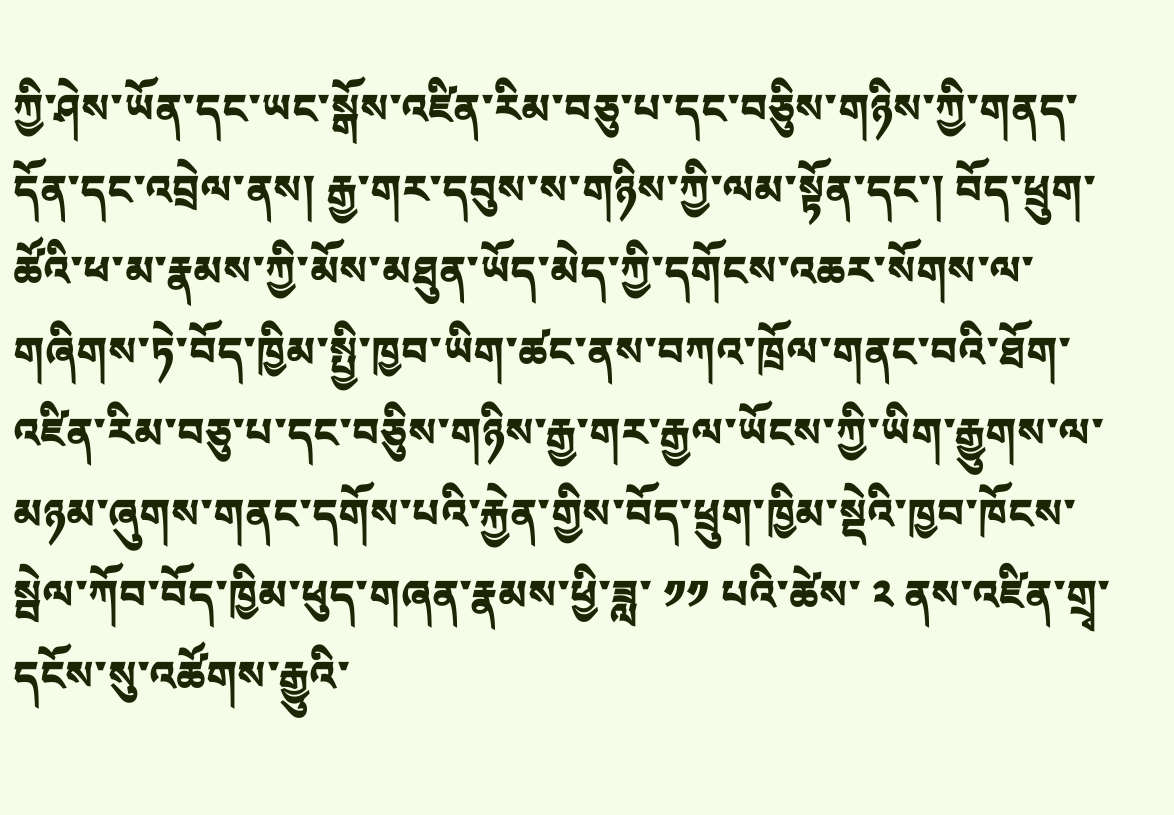ཀྱི་ཤེས་ཡོན་དང་ཡང་སྒོས་འཛིན་རིམ་བཅུ་པ་དང་བཅིུས་གཉིས་ཀྱི་གནད་དོན་དང་འབྲེལ་ནས། རྒྱ་གར་དབུས་ས་གཉིས་ཀྱི་ལམ་སྟོན་དང་། བོད་ཕྲུག་ཚོའི་ཕ་མ་རྣམས་ཀྱི་མོས་མཐུན་ཡོད་མེད་ཀྱི་དགོངས་འཆར་སོགས་ལ་གཞིགས་ཏེ་བོད་ཁྱིམ་སྤྱི་ཁྱབ་ཡིག་ཚང་ནས་བཀའ་ཁྲོལ་གནང་བའི་ཐོག་འཛིན་རིམ་བཅུ་པ་དང་བཅིུས་གཉིས་རྒྱ་གར་རྒྱལ་ཡོངས་ཀྱི་ཡིག་རྒྱུགས་ལ་མཉམ་ཞུགས་གནང་དགོས་པའི་རྐྱེན་གྱིས་བོད་ཕྲུག་ཁྱིམ་སྡེའི་ཁྱབ་ཁོངས་སྦེལ་ཀོབ་བོད་ཁྱིམ་ཕུད་གཞན་རྣམས་ཕྱི་ཟླ་ ༡༡ པའི་ཚེས་ ༢ ནས་འཛིན་གྲྭ་དངོས་སུ་འཚོགས་རྒྱུའི་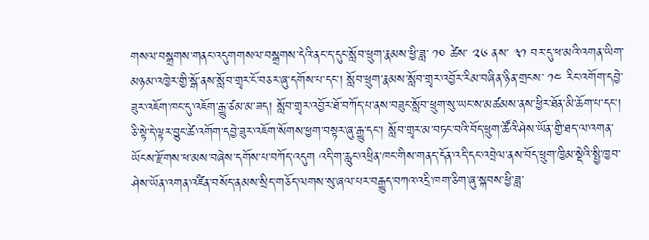གསལ་བསྒྲགས་གནང་འདུགགསལ་བསྒྲགས་དེའི་ནང་ད་དུང་སློབ་ཕྲུག་རྣམས་ཕྱི་ཟླ་ ༡༠ ཚེས་ ༢༦ ནས་ ༣༡ བར་དུ་ཕ་མའི་འགན་ཡིག་མཉམ་འཁྱེར་གྱི་སྒོ་ནས་སློབ་གྲྭར་ངོ་བཅར་ཞུ་དགོས་པ་དང་། སློབ་ཕྲུག་རྣམས་སློབ་གྲྭར་འབྱོར་རིམ་བཞིན་ཉིན་གྲངས་ ༡༤ རིང་འགོག་དབྱེ་ཟུར་འཇོག་ཁང་དུ་འཇོག་རྒྱུ་ཙམ་མ་ཟད། སློབ་གྲྭར་འབྱོར་ཐོ་བཀོད་པ་ནས་བཟུང་སློབ་ཕྲུག་སུ་ཡང་ས་མཚམས་ནས་ཕྱིར་ཐོན་མི་ཆོག་པ་དང་། ཅི་སྟེ་དེ་ལྟར་བྱུང་ཚེ་འགོག་དབྱེ་ཟུར་འཇོག་སོགས་ཕྱག་བསྟར་ཞུ་རྒྱུ་དང་། སློབ་གྲྭར་མ་བཏང་བའི་བོད་ཕྲུག་ཚོའི་ཤེས་ཡོན་གྱི་ཐད་ལ་འགན་ཡོངས་རྫོགས་ཕ་མས་བཞེས་དགོས་པ་བཀོད་འདུག འདི་ག་རླུང་འཕྲིན་ཁང་གིས་གནད་དོན་འདི་དང་འབྲེལ་ནས་བོད་ཕྲུག་ཁྱིམ་སྡེའི་སྤྱི་ཁྱབ་ཤེས་ཡོན་འགན་འཛིན་བསོད་ནམས་སྲིད་གཅོད་ལགས་སུ་ཞལ་པར་བརྒྱུད་བཀའ་འདྲི་ཁག་ཅིག་ཞུ་སྐབས་ཕྱི་ཟླ་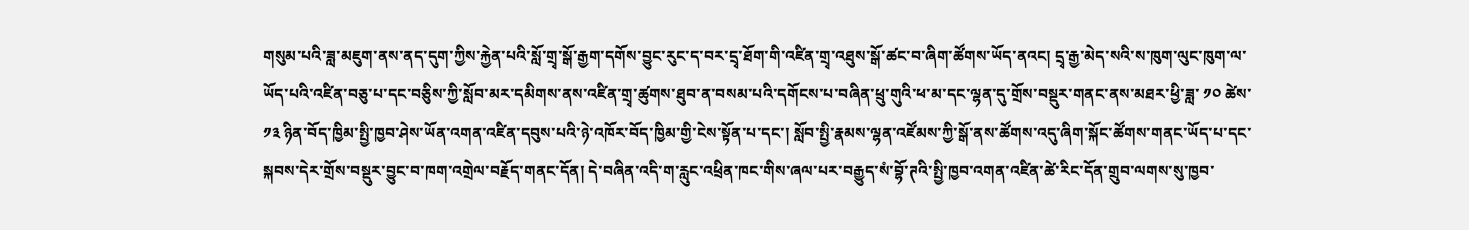གསུམ་པའི་ཟླ་མཇུག་ནས་ནད་དུག་ཀྱིས་རྐྱེན་པའི་སློ་གྲྭ་སྒོ་རྒྱག་དགོས་བྱུང་རུང་ད་བར་དྲྭ་ཐོག་གི་འཛིན་གྲྭ་འཐུས་སྒོ་ཚང་བ་ཞིག་ཚོགས་ཡོད་ནའང། དྲྭ་རྒྱ་མེད་སའི་ས་ཁུག་ལུང་ཁུག་ལ་ཡོད་པའི་འཛིན་བཅུ་པ་དང་བཅིུས་ཀྱི་སློབ་མར་དམིགས་ནས་འཛིན་གྲྭ་ཚུགས་ཐུབ་ན་བསམ་པའི་དགོངས་པ་བཞིན་ཕྲུ་གུའི་ཕ་མ་དང་ལྷན་དུ་གྲོས་བསྡུར་གནང་ནས་མཐར་ཕྱི་ཟླ་ ༡༠ ཚེས་ ༡༣ ཉིན་བོད་ཁྱིམ་སྤྱི་ཁྱབ་ཤེས་ཡོན་འགན་འཛིན་དབུས་པའི་ཉེ་འཁོར་བོད་ཁྱིམ་གྱི་ངེས་སྟོན་པ་དང་། སློབ་སྤྱི་རྣམས་ལྷན་འཛོམས་ཀྱི་སྒོ་ནས་ཚོགས་འདུ་ཞིག་སྐོང་ཚོགས་གནང་ཡོད་པ་དང་སྐབས་དེར་གྲོས་བསྡུར་བྱུང་བ་ཁག་འགྲེལ་བརྗོད་གནང་དོན། དེ་བཞིན་འདི་ག་རླུང་འཕྲིན་ཁང་གིས་ཞལ་པར་བརྒྱུད་སཾ་བྷོ་ཊའི་སྤྱི་ཁྱབ་འགན་འཛིན་ཚེ་རིང་དོན་གྲུབ་ལགས་སུ་ཁྱབ་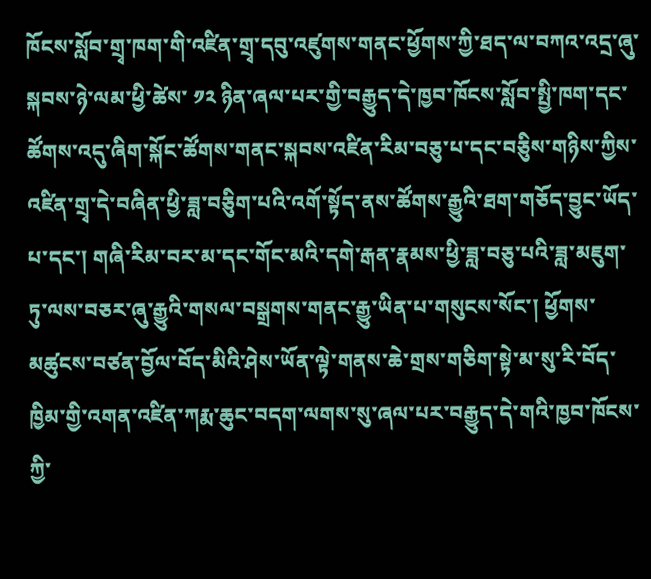ཁོངས་སློབ་གྲྭ་ཁག་གི་འཛིན་གྲྭ་དབུ་འཛུགས་གནང་ཕྱོགས་ཀྱི་ཐད་ལ་བཀའ་འདྲ་ཞུ་སྐབས་ཉེ་ལམ་ཕྱི་ཚེས་ ༡༢ ཉིན་ཞལ་པར་གྱི་བརྒྱུད་དེ་ཁྱབ་ཁོངས་སློབ་སྤྱི་ཁག་དང་ཚོགས་འདུ་ཞིག་སྐོང་ཚོགས་གནང་སྐབས་འཛིན་རིམ་བཅུ་པ་དང་བཅིུས་གཉིས་ཀྱིས་འཛིན་གྲྭ་དེ་བཞིན་ཕྱི་ཟླ་བཅིུག་པའི་འགོ་སྟོད་ནས་ཚོགས་རྒྱུའི་ཐག་གཅོད་བྱུང་ཡོད་པ་དང་། གཞི་རིམ་བར་མ་དང་གོང་མའི་དགེ་རྒན་རྣམས་ཕྱི་ཟླ་བཅུ་པའི་ཟླ་མཇུག་ཏུ་ལས་བཅར་ཞུ་རྒྱུའི་གསལ་བསྒྲགས་གནང་རྒྱུ་ཡིན་པ་གསུངས་སོང་། ཕྱོགས་མཚུངས་བཙན་བྱོལ་བོད་མིའི་ཤེས་ཡོན་ལྟེ་གནས་ཆེ་གྲས་གཅིག་སྟེ་མ་སུ་རི་བོད་ཁྱིམ་གྱི་འགན་འཛིན་ཀརྨ་ཆུང་བདག་ལགས་སུ་ཞལ་པར་བརྒྱུད་དེ་གའི་ཁྱབ་ཁོངས་ཀྱི་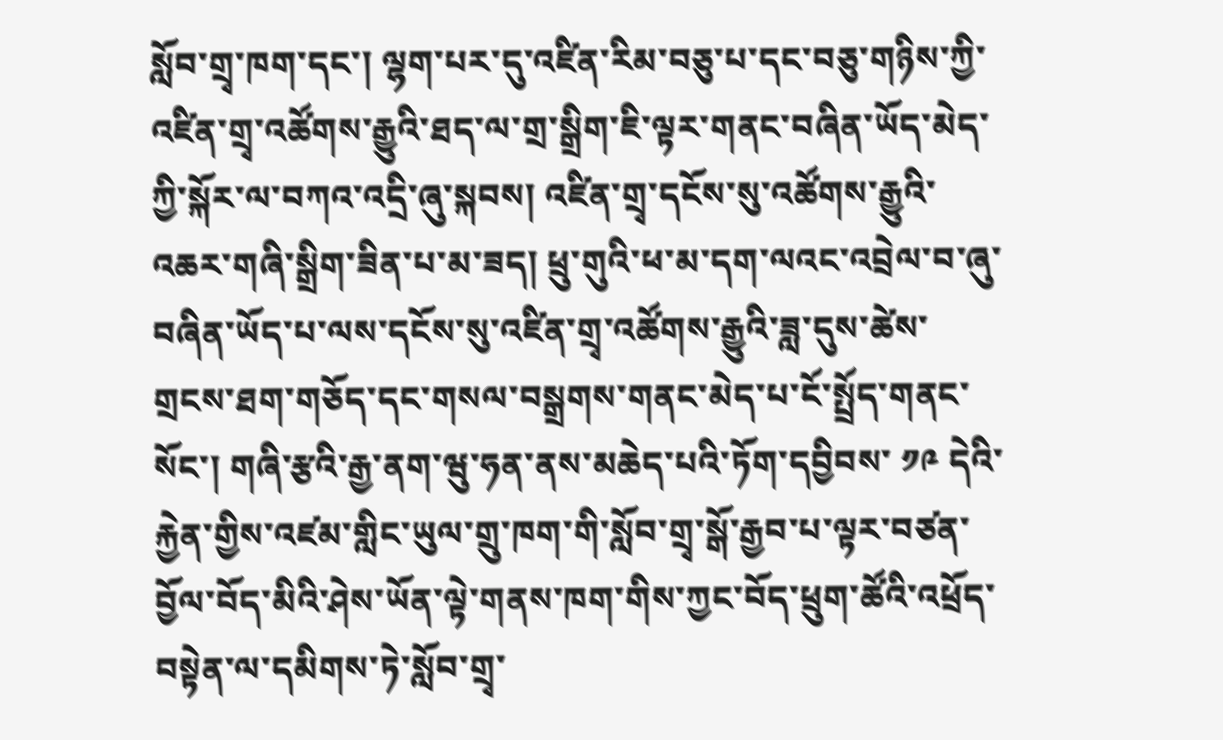སློབ་གྲྭ་ཁག་དང་། ལྷག་པར་དུ་འཛིན་རིམ་བཅུ་པ་དང་བཅུ་གཉིས་ཀྱི་འཛིན་གྲྭ་འཚོགས་རྒྱུའི་ཐད་ལ་གྲ་སྒྲིག་ཇི་ལྟར་གནང་བཞིན་ཡོད་མེད་ཀྱི་སྐོར་ལ་བཀའ་འདྲི་ཞུ་སྐབས། འཛིན་གྲྭ་དངོས་སུ་འཚོགས་རྒྱུའི་འཆར་གཞི་སྒྲིག་ཟིན་པ་མ་ཟད། ཕྲུ་གུའི་ཕ་མ་དག་ལའང་འབྲེལ་བ་ཞུ་བཞིན་ཡོད་པ་ལས་དངོས་སུ་འཛིན་གྲྭ་འཚོགས་རྒྱུའི་ཟླ་དུས་ཚེས་གྲངས་ཐག་གཅོད་དང་གསལ་བསྒྲགས་གནང་མེད་པ་ངོ་སྤྲོད་གནང་སོང་། གཞི་རྩའི་རྒྱ་ནག་ཝུ་ཧན་ནས་མཆེད་པའི་ཏོག་དབྱིབས་ ༡༩ དེའི་རྐྱེན་གྱིས་འཛམ་གླིང་ཡུལ་གྲུ་ཁག་གི་སློབ་གྲྭ་སྒོ་རྒྱབ་པ་ལྟར་བཙན་བྱོལ་བོད་མིའི་ཤེས་ཡོན་ལྟེ་གནས་ཁག་གིས་ཀྱང་བོད་ཕྲུག་ཚོའི་འཕྲོད་བསྟེན་ལ་དམིགས་ཏེ་སློབ་གྲྭ་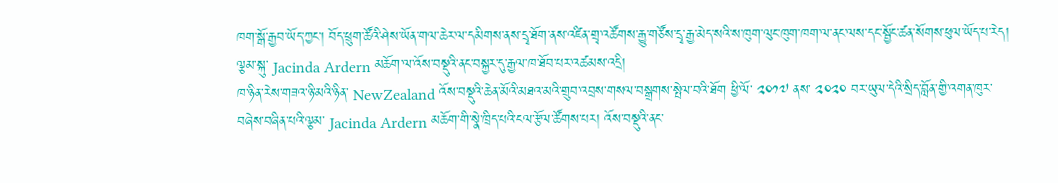ཁག་སྒོ་རྒྱབ་ཡོད་ཀྱང་། བོད་ཕྲུག་ཚོའི་ཤེས་ཡོན་གལ་ཆེར་ལ་དམིགས་ནས་དྲྭ་ཐོག་ནས་འཛིན་གྲྭ་འཚོགས་རྒྱུ་གཙོས་དྲྭ་རྒྱ་མེད་སའི་ས་ཁུག་ལུང་ཁུག་ཁག་ལ་ནང་ལས་དང་སྦྱོང་ཚན་སོགས་ཕུལ་ཡོད་པ་རེད།
ལྕམ་སྐུ་ Jacinda Ardern མཆོག་ལ་འོས་བསྡུའི་ནང་བསྐྱར་དུ་རྒྱལ་ཁ་ཐོབ་པར་འཚམས་འདྲི།
ཁ་ཉིན་རེས་གཟའ་ཉི་མའི་ཉིན་ NewZealand འོས་བསྡུའི་ཆེན་མོའི་མཐའ་མའི་གྲུབ་འབྲས་གསལ་བསྒྲགས་སྤེལ་བའི་ཐོག ཕྱི་ལོ་ ༢༠༡༧ ནས་ ༢༠༢༠ བར་ཡུལ་དེའི་སྲིད་བློན་གྱི་འགན་ཁུར་བཞེས་བཞིན་པའི་ལྕམ་ Jacinda Ardern མཆོག་གི་སྣེ་ཁྲིད་པའི་ངལ་རྩོལ་ཚོགས་པར། འོས་བསྡུའི་ནང་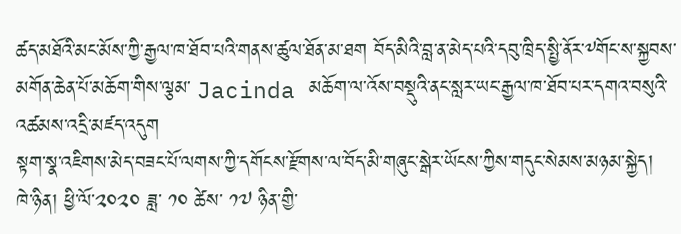ཚད་མཐོའི་མང་མོས་ཀྱི་རྒྱལ་ཁ་ཐོབ་པའི་གནས་ཚུལ་ཐོན་མ་ཐག བོད་མིའི་བླ་ན་མེད་པའི་དབུ་ཁྲིད་སྤྱི་ནོར་༸གོང་ས་སྐྱབས་མགོན་ཆེན་པོ་མཆོག་གིས་ལྕམ་ Jacinda མཆོག་ལ་འོས་བསྡུའི་ནང་སླར་ཡང་རྒྱལ་ཁ་ཐོབ་པར་དགའ་བསུའི་འཚམས་འདྲི་མཛད་འདུག
སྟག་སྣ་འཇིགས་མེད་བཟང་པོ་ལགས་ཀྱི་དགོངས་རྫོགས་ལ་བོད་མི་གཞུང་སྒེར་ཡོངས་ཀྱིས་གདུང་སེམས་མཉམ་སྐྱེད།
ཁེ་ཉིན། ཕྱི་ལོ་༢༠༢༠ ཟླ་ ༡༠ ཚེས་ ༡༧ ཉིན་གྱི་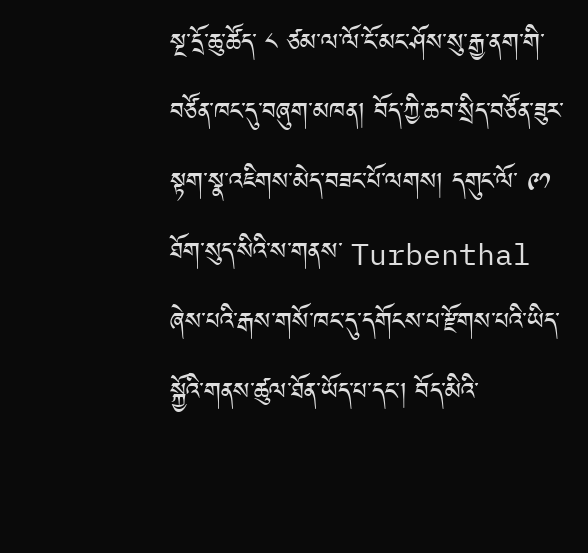སྔ་དྲོ་ཆུ་ཚོད་ ༨ ཙམ་ལ་ལོ་ངོ་མང་ཤོས་སུ་རྒྱ་ནག་གི་བཙོན་ཁང་དུ་བཞུག་མཁན། བོད་ཀྱི་ཆབ་སྲིད་བཙོན་ཟུར་སྟག་སྣ་འཇིགས་མེད་བཟང་པོ་ལགས། དགུང་ལོ་ ༩༡ ཐོག་སུད་སིའི་ས་གནས་ Turbenthal ཞེས་པའི་རྒས་གསོ་ཁང་དུ་དགོངས་པ་རྫོགས་པའི་ཡིད་སྐྱོའི་གནས་ཚུལ་ཐོན་ཡོད་པ་དང་། བོད་མིའི་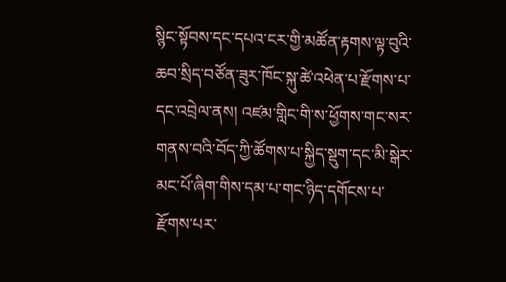སྙིང་སྟོབས་དང་དཔའ་ངར་གྱི་མཚོན་རྟགས་ལྟ་བུའི་ཆབ་སྲིད་བཙོན་ཟུར་ཁོང་སྐུ་ཚེ་འཕེན་པ་རྫོགས་པ་དང་འབྲེལ་ནས། འཛམ་གླིང་གི་ས་ཕྱོགས་གང་སར་གནས་བའི་བོད་ཀྱི་ཚོགས་པ་སྐྱིད་སྡུག་དང་མི་སྒེར་མང་པོ་ཞིག་གིས་དམ་པ་གང་ཉིད་དགོངས་པ་རྫོགས་པར་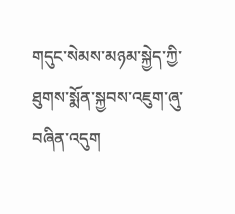གདུང་སེམས་མཉམ་སྐྱེད་ཀྱི་ཐུགས་སྨོན་སྐྱབས་འཇུག་ཞུ་བཞིན་འདུག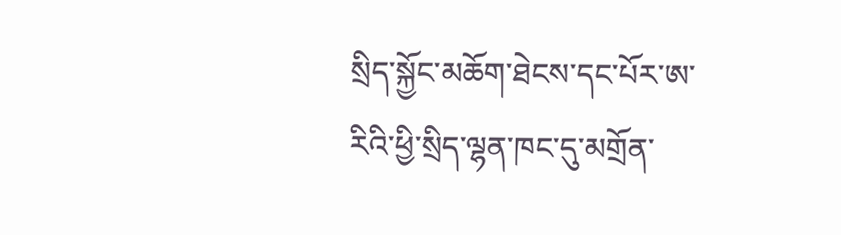སྲིད་སྐྱོང་མཆོག་ཐེངས་དང་པོར་ཨ་རིའི་ཕྱི་སྲིད་ལྷན་ཁང་དུ་མགྲོན་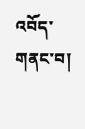འབོད་གནང་བ།